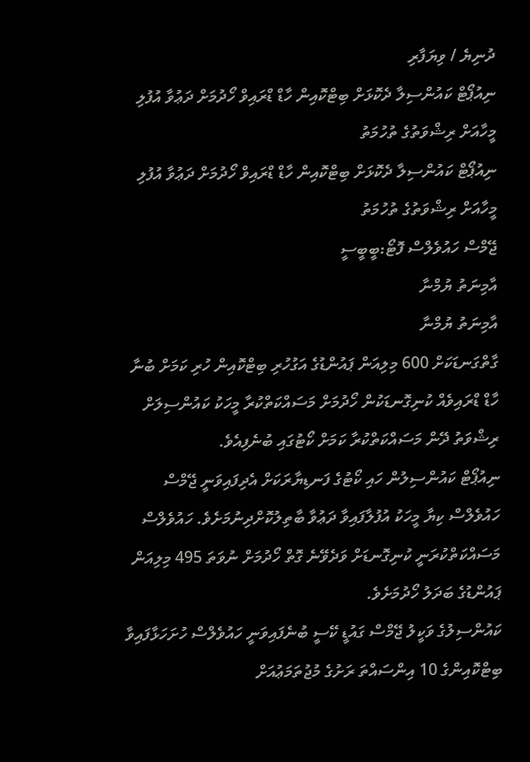ދުނިޔެ / ވިޔަފާރި
ނިއުޕޯޓް ކައުންސިލާ ދެކޮޅަށް ބިޓްކޮއިން ހާޑް ޑްރައިވް ހޯދުމަށް ދަޢުވާ އުފުލި މީހާއަށް ރިޝްވަތުގެ ތުހުމަތު
ނިއުޕޯޓް ކައުންސިލާ ދެކޮޅަށް ބިޓްކޮއިން ހާޑް ޑްރައިވް ހޯދުމަށް ދަޢުވާ އުފުލި މީހާއަށް ރިޝްވަތުގެ ތުހުމަތު
ޖޭމްސް ހައުވެލްސް ފޮޓޯ:ބީބީސީ
އާމިނަތު ޔުމްނާ
އާމިނަތު ޔުމްނާ
ގާތްގަނޑަކަށް 600 މިލިއަން ޕައުންޑުގެ އަގުހުރި ބިޓްކޮއިން ހުރި ކަމަށް ބުނާ ހާޑް ޑްރައިވެއް ކުނިގޮނޑަކުން ހޯދުމަށް މަސައްކަތްކުރާ މީހަކު ކައުންސިލަށް ރިޝްވަތު ދޭން މަސައްކަތްކުރާ ކަމަށް ކޯޓުގައި ބުނެފިއެވެ.
ނިއުޕޯޓް ކައުންސިލުން ހައި ކޯޓުގެ ފަނޑިޔާރަކަށް އެދިފައިވަނީ ޖޭމްސް ހައުވެލްސް ކިޔާ މީހަކު އުފުލާފައިވާ ދަޢުވާ ބާތިލުކޮށްދިނުމަށެވެ. ހައުވެލްސް މަސައްކަތްކުރަނީ ކުނިގޮނޑަށް ވަދެވޭނެ ގޮތް ހޯދުމަށް ނުވަތަ 495 މިލިއަން ޕައުންޑުގެ ބަދަލު ހޯދުމަށެވެ.
ކައުންސިލުގެ ވަކީލު ޖޭމްސް ގައުޑީ ކޭސީ ބުނެފައިވަނީ ހައުވެލްސް ހުށަހަޅާފައިވާ ބިޓްކޮއިންގެ 10 އިންސައްތަ ރަށުގެ މުޖުތަމަޢުއަށް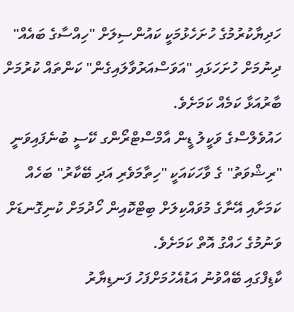ހަދިޔާކުރުމުގެ ހުށަހެޅުމަކީ ކައުންސިލަށް "ހިއްސާގެ ބައެއް" ދިނުމަށް ހުށަހަޅައި "އަވަސްއަރުވާލައިގެން" ކަންތައް ކުރުމަށް ބާރުއަޅާ ކަމެއް ކަމަށެވެ.
ހައުވެލްސްގެ ވަކީލު ޑީން އާމްސްޓްރޯންގ ކޭސީ ބުނެފައިވަނީ "ރިޝްވަތު" ގެ ވާހަކައަކީ "ހިތާމަވެރި އަދި ބޭކާރު" ބަހެއް ކަމަށާއި އޭނާގެ މުވައްކިލަށް ބިޓްކޮއިން ހޯދުމަށް ކުނިގޮނޑަށް ވަނުމުގެ ހައްގު އޮތް ކަމަށެވެ.
ކާޑިފްގައި ބޭއްވުނު އަޑުއެހުމަށްފަހު ފަނޑިޔާރު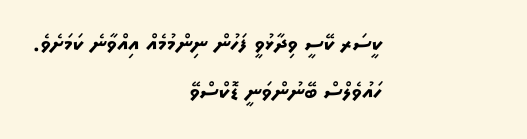ކީސަރ ކޭސީ ވިދާޅުވީ ފަހުން ނިންމުމެއް އިއްވާނެ ކަމަށެވެ.
ހައުވެލްސް ބޭނުންވަނީ ޑޮކްސްވޭ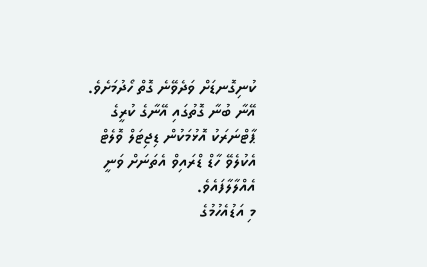ކުނިގޮނޑަށް ވަދެވޭނެ ގޮތް ހޯދުމަށެވެ. އޭނާ ބުނާ ގޮތުގައި އޭނާގެ ކުރީގެ ޕާޓްނަރަކު އޮޅުމަކުން ޑިޖިޓަލް ވޮލެޓް އެކުލެވޭ ހާޑް ޑްރައިވް އެތަނަށް ވަނީ އެއްލާލާފައެވެ.
މި އަޑުއެހުމުގެ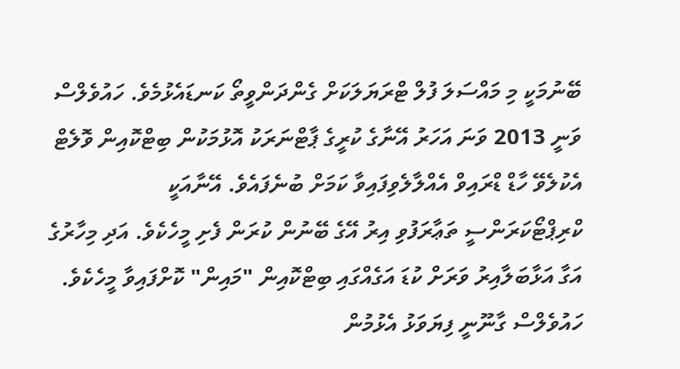ބޭނުމަކީ މި މައްސަލަ ފުލް ޓްރަޔަލަކަށް ގެންދަންވީތޯ ކަނޑައެޅުމެވެ. ހައުވެލްސް ވަނީ 2013 ވަނަ އަހަރު އޭނާގެ ކުރީގެ ޕާޓްނަރަކު އޮޅުމަކުން ބިޓްކޮއިން ވޮލެޓް އެކުލެވޭ ހާޑް ޑްރައިވް އެއްލާލެވިފައިވާ ކަމަށް ބުނެފައެވެ. އޭނާއަކީ ކްރިޕްޓޯކަރަންސީ ތަޢާރަފުވި އިރު އޭގެ ބޭނުން ކުރަން ފެށި މީހެކެވެ. އަދި މިހާރުގެ އަގާ އަޅާބަލާއިރު ވަރަށް ކުޑަ އަގެއްގައި ބިޓްކޮއިން "މައިން" ކޮށްފައިވާ މީހެކެވެ.
ހައުވެލްސް ގާނޫނީ ފިޔަވަޅު އެޅުމުން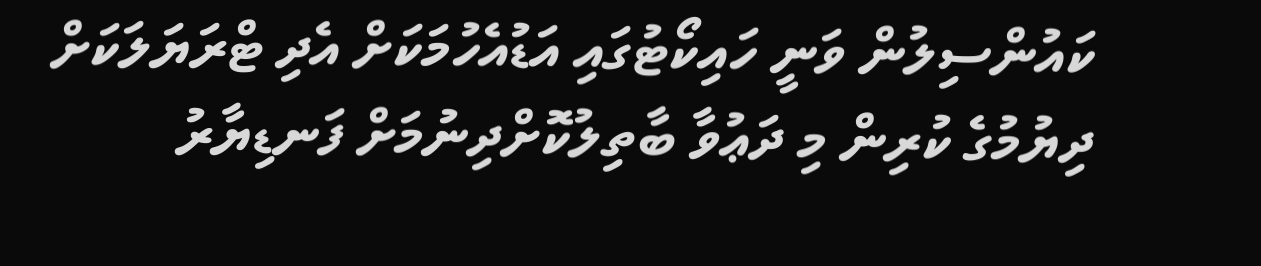ކައުންސިލުން ވަނީ ހައިކޯޓުގައި އަޑުއެހުމަކަށް އެދި ޓްރަޔަލަކަށް ދިޔުމުގެ ކުރިން މި ދަޢުވާ ބާތިލުކޮށްދިނުމަށް ފަނޑިޔާރު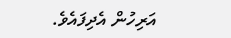އަރިހުން އެދިފައެވެ.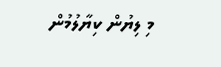މި ލިޔުން ކިޔާލުމުން